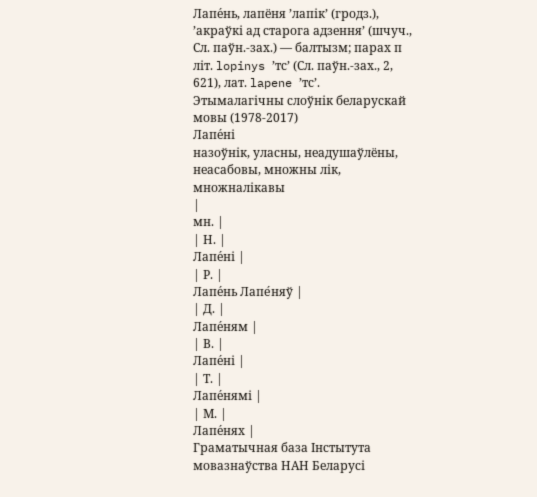Лапе́нь, лапёня ’лапік’ (гродз.), ’акраўкі ад старога адзення’ (шчуч., Сл. паўн.-зах.) — балтызм; парах п літ. lopinys ’тс’ (Сл. паўн.-зах., 2, 621), лат. lapene ’тс’.
Этымалагічны слоўнік беларускай мовы (1978-2017)
Лапе́ні
назоўнік, уласны, неадушаўлёны, неасабовы, множны лік, множналікавы
|
мн. |
| Н. |
Лапе́ні |
| Р. |
Лапе́нь Лапе́няў |
| Д. |
Лапе́ням |
| В. |
Лапе́ні |
| Т. |
Лапе́нямі |
| М. |
Лапе́нях |
Граматычная база Інстытута мовазнаўства НАН Беларусі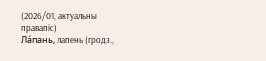(2026/01, актуальны правапіс)
Ла́пань, лапень (гродз.,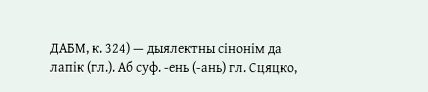ДАБМ, к. 324) — дыялектны сінонім да лапік (гл.). Аб суф. ‑ень (‑ань) гл. Сцяцко,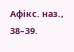Афікс. наз., 38–39.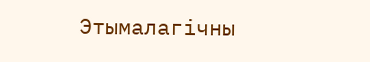Этымалагічны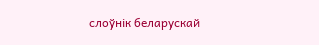слоўнік беларускай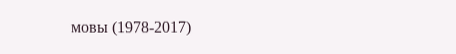мовы (1978-2017)